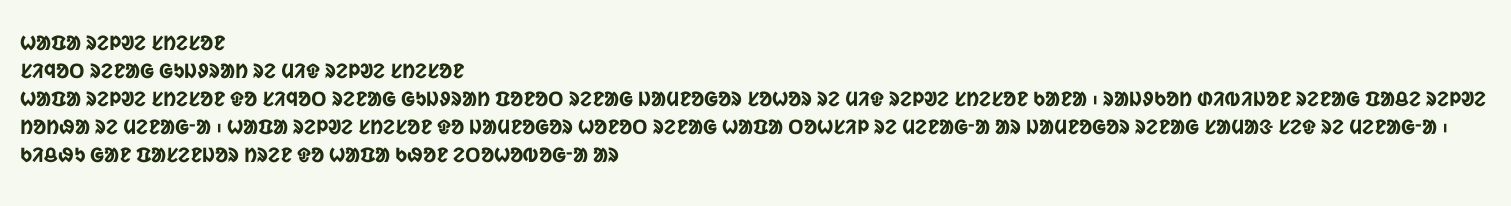ᱦᱟᱯᱟ ᱨᱮᱞᱣᱮ ᱥᱴᱮᱥᱚᱱ
ᱥᱤᱧᱚᱛ ᱨᱮᱱᱟᱜ ᱜᱩᱡᱽᱨᱟᱴ ᱨᱮ ᱢᱤᱫ ᱨᱮᱞᱣᱮ ᱥᱴᱮᱥᱚᱱ
ᱦᱟᱯᱟ ᱨᱮᱞᱣᱮ ᱥᱴᱮᱥᱚᱱ ᱫᱚ ᱥᱤᱧᱚᱛ ᱨᱮᱱᱟᱜ ᱜᱩᱡᱽᱨᱟᱴ ᱯᱚᱱᱚᱛ ᱨᱮᱱᱟᱜ ᱡᱟᱢᱱᱚᱜᱚᱨ ᱥᱚᱦᱚᱨ ᱨᱮ ᱢᱤᱫ ᱨᱮᱞᱣᱮ ᱥᱴᱮᱥᱚᱱ ᱠᱟᱱᱟ ᱾ ᱨᱟᱡᱽᱠᱚᱴ ᱰᱤᱵᱤᱡᱚᱱ ᱨᱮᱱᱟᱜ ᱯᱟᱪᱮ ᱨᱮᱞᱣᱮ ᱴᱚᱴᱷᱟ ᱨᱮ ᱢᱮᱱᱟᱜᱼᱟ ᱾ ᱦᱟᱯᱟ ᱨᱮᱞᱣᱮ ᱥᱴᱮᱥᱚᱱ ᱫᱚ ᱡᱟᱢᱱᱚᱜᱚᱨ ᱦᱚᱱᱚᱛ ᱨᱮᱱᱟᱜ ᱦᱟᱯᱟ ᱛᱚᱦᱥᱤᱞ ᱨᱮ ᱢᱮᱱᱟᱜᱼᱟ ᱟᱨ ᱡᱟᱢᱱᱚᱜᱚᱨ ᱨᱮᱱᱟᱜ ᱥᱟᱢᱟᱝ ᱥᱮᱫ ᱨᱮ ᱢᱮᱱᱟᱜᱼᱟ ᱾ ᱠᱤᱪᱷᱩ ᱜᱟᱱ ᱯᱟᱥᱮᱱᱡᱚᱨ ᱴᱨᱮᱱ ᱫᱚ ᱦᱟᱯᱟ ᱠᱷᱚᱱ ᱮᱛᱚᱦᱚᱵᱚᱜᱼᱟ ᱟᱨ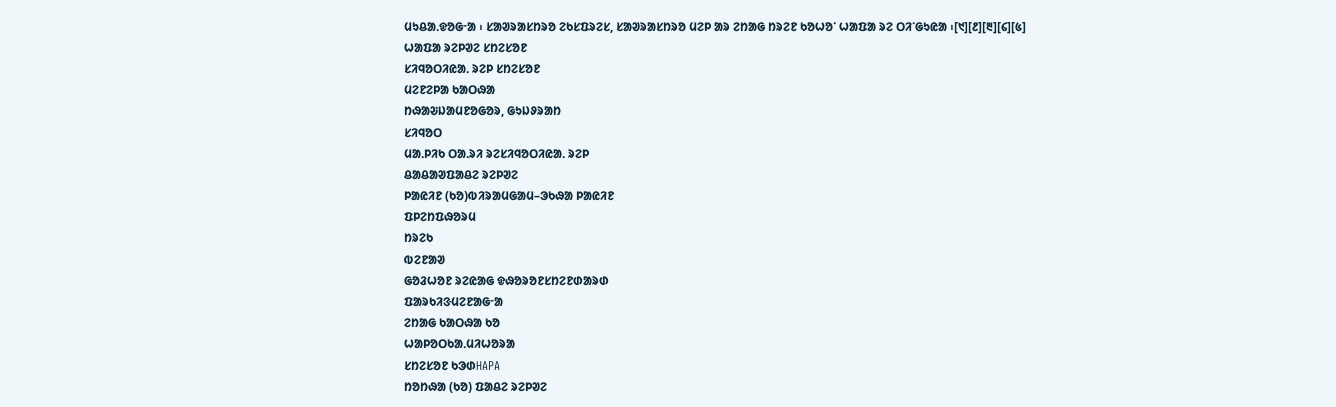ᱢᱩᱪᱟᱹᱫᱚᱜᱼᱟ ᱾ ᱥᱟᱣᱨᱟᱥᱴᱨᱚ ᱮᱠᱥᱯᱨᱮᱥ, ᱥᱟᱣᱨᱟᱥᱴᱨᱚ ᱢᱮᱞ ᱟᱨ ᱮᱴᱟᱜ ᱴᱨᱮᱱ ᱠᱚᱦᱚᱸ ᱦᱟᱯᱟ ᱨᱮ ᱛᱤᱸᱜᱩᱭᱟ ᱾[᱑][᱒][᱓][᱔][᱕]
ᱦᱟᱯᱟ ᱨᱮᱞᱣᱮ ᱥᱴᱮᱥᱚᱱ
ᱥᱤᱧᱚᱛᱤᱭᱟᱹ ᱨᱮᱞ ᱥᱴᱮᱥᱚᱱ
ᱢᱮᱱᱮᱞᱟ ᱠᱟᱛᱷᱟ
ᱴᱷᱟᱶᱡᱟᱢᱱᱚᱜᱚᱨ, ᱜᱩᱡᱽᱨᱟᱴ
ᱥᱤᱧᱚᱛ
ᱢᱟᱹᱞᱤᱠ ᱛᱟᱹᱨᱤ ᱨᱮᱥᱤᱧᱚᱛᱤᱭᱟᱹ ᱨᱮᱞ
ᱪᱟᱪᱟᱣᱯᱟᱪᱮ ᱨᱮᱞᱣᱮ
ᱞᱟᱭᱤᱱ (ᱠᱚ)ᱵᱤᱨᱟᱢᱜᱟᱢ–ᱳᱠᱷᱟ ᱞᱟᱭᱤᱱ
ᱯᱞᱮᱴᱯᱷᱚᱨᱢ
ᱴᱨᱮᱠ
ᱵᱮᱱᱟᱣ
ᱜᱚᱲᱦᱚᱱ ᱨᱮᱭᱟᱜ ᱫᱷᱚᱨᱚᱱᱥᱴᱮᱱᱰᱟᱨᱰ
ᱯᱟᱨᱠᱤᱝᱢᱮᱱᱟᱜᱼᱟ
ᱮᱴᱟᱜ ᱠᱟᱛᱷᱟ ᱠᱚ
ᱦᱟᱞᱚᱛᱠᱟᱹᱢᱤᱦᱚᱨᱟ
ᱥᱴᱮᱥᱚᱱ ᱠᱳᱰHAPA
ᱴᱚᱴᱷᱟ (ᱠᱚ) ᱯᱟᱪᱮ ᱨᱮᱞᱣᱮ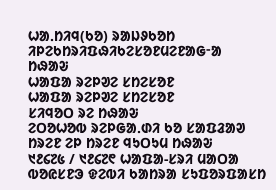ᱦᱟᱹᱴᱤᱧ(ᱠᱚ) ᱨᱟᱡᱽᱠᱚᱴ
ᱤᱞᱮᱠᱴᱨᱤᱯᱷᱤᱠᱮᱥᱚᱱᱢᱮᱱᱟᱜᱼᱟ
ᱴᱷᱟᱶ
ᱦᱟᱯᱟ ᱨᱮᱞᱣᱮ ᱥᱴᱮᱥᱚᱱ
ᱦᱟᱯᱟ ᱨᱮᱞᱣᱮ ᱥᱴᱮᱥᱚᱱ
ᱥᱤᱧᱚᱛ ᱨᱮ ᱴᱷᱟᱶ
ᱮᱛᱚᱦᱚᱵ ᱨᱮᱞᱜᱟᱹᱰᱤ ᱠᱚ ᱥᱟᱯᱲᱟᱣ
ᱴᱨᱮᱱ ᱮᱞ ᱴᱨᱮᱱ ᱧᱩᱛᱩᱢ ᱴᱷᱟᱶ
᱑᱒᱔᱗᱕ / ᱑᱒᱔᱗᱖ ᱦᱟᱯᱟ-ᱥᱨᱤ ᱢᱟᱛᱟ ᱵᱚᱭᱥᱱᱳ ᱫᱮᱵᱤ ᱠᱟᱴᱨᱟ ᱥᱩᱯᱚᱨᱯᱟᱥᱴ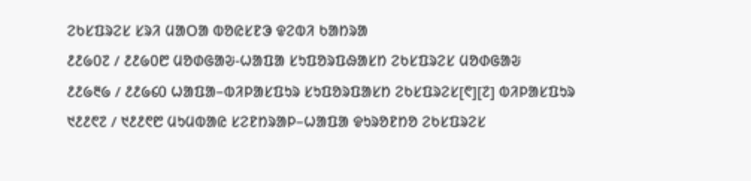ᱮᱠᱥᱯᱨᱮᱥ ᱥᱨᱤ ᱢᱟᱛᱟ ᱵᱚᱭᱥᱱᱳ ᱫᱮᱵᱤ ᱠᱟᱴᱨᱟ
᱒᱒᱙᱐᱗ / ᱒᱒᱙᱐᱘ ᱢᱚᱰᱜᱟᱶ-ᱦᱟᱯᱟ ᱥᱩᱯᱚᱨᱯᱷᱟᱥᱴ ᱮᱠᱥᱯᱨᱮᱥ ᱢᱚᱰᱜᱟᱶ
᱒᱒᱙᱓᱙ / ᱒᱒᱙᱔᱐ ᱦᱟᱯᱟ–ᱵᱤᱞᱟᱥᱯᱩᱨ ᱥᱩᱯᱚᱨᱯᱟᱥᱴ ᱮᱠᱥᱯᱨᱮᱥ[᱖][᱗] ᱵᱤᱞᱟᱥᱯᱩᱨ
᱑᱒᱒᱖᱗ / ᱑᱒᱒᱖᱘ ᱢᱩᱢᱵᱟᱭ ᱥᱮᱱᱴᱨᱟᱞ–ᱦᱟᱯᱟ ᱫᱩᱨᱚᱱᱴᱚ ᱮᱠᱥᱯᱨᱮᱥ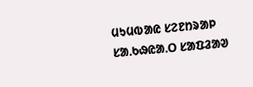ᱢᱩᱢᱵᱟᱭ ᱥᱮᱱᱴᱨᱟᱞ
ᱥᱟᱹᱠᱷᱭᱟᱹᱛ ᱥᱟᱯᱲᱟᱣ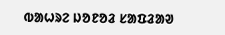ᱵᱟᱦᱨᱮ ᱡᱚᱱᱚᱲ ᱥᱟᱯᱲᱟᱣ